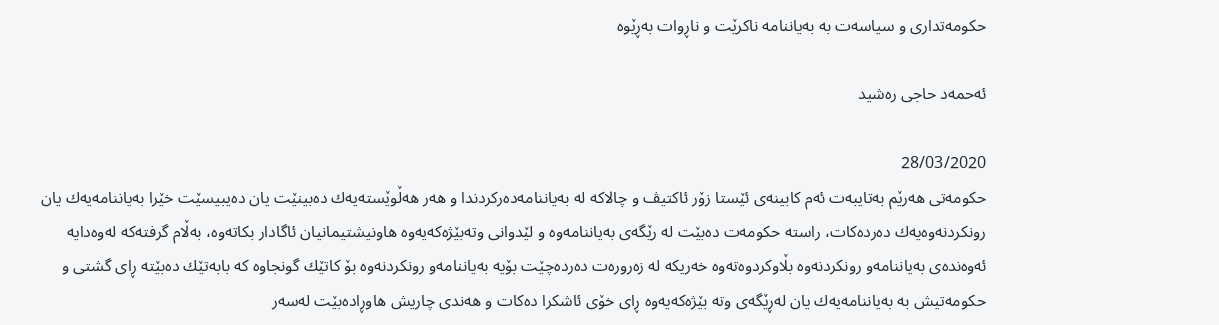حكومه‌تداری و سیاسه‌ت به‌ به‌یاننامه‌ ناكرێت و ناڕوات به‌ڕێوه‌

ئەحمەد حاجی رەشید

28/03/2020
حكومه‌تی هه‌رێم به‌تایبه‌ت ئه‌م كابینه‌ی ئێستا زۆر ئاكتیڤ و چالاكه‌ له‌ به‌یاننامه‌ده‌ركردندا و هه‌ر هه‌ڵوێسته‌یه‌ك ده‌بینێت یان ده‌یبیسێت خێرا به‌یاننامه‌یه‌ك یان رونكردنه‌وه‌یه‌ك ده‌رده‌كات، راسته‌ حكومه‌ت ده‌بێت له‌ رێگه‌ی به‌یاننامه‌وه‌ و لێدوانی وته‌بێژه‌كه‌یه‌وه‌ هاونیشتیمانیان ئاگادار بكاته‌وه‌، به‌ڵام گرفته‌كه‌ له‌وه‌دایه‌ ئه‌وه‌نده‌ی به‌یاننامه‌و رونكردنه‌وه‌ بڵاوكردوه‌ته‌وه‌ خه‌ریكه‌ له‌ زه‌روره‌ت ده‌رده‌چێت بۆیه‌ به‌یاننامه‌و رونكردنه‌وه‌ بۆ كاتێك گونجاوه‌ كه‌ بابه‌تێك ده‌بێته‌ ڕای گشتی و حكومه‌تیش به‌ به‌یاننامه‌یه‌ك یان له‌ڕێگه‌ی وته‌ بێژه‌كه‌یه‌وه‌ ڕای خۆی ئاشكرا ده‌كات و هه‌ندی چاریش هاوڕاده‌بێت له‌سه‌ر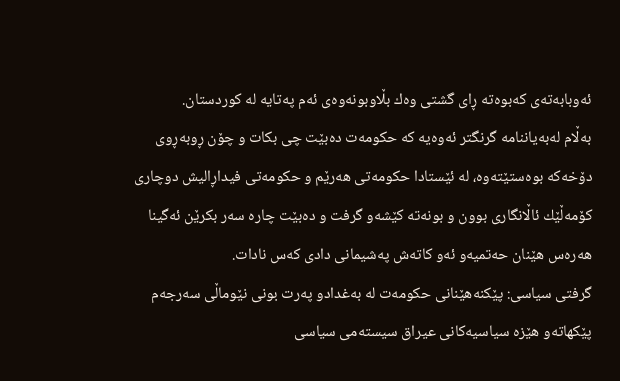ئه‌وبابه‌ته‌ی كه‌بوه‌ته‌ ڕای گشتی وه‌ك بڵاوبونه‌وه‌ی ئه‌م په‌تایه‌ له‌ كوردستان.
به‌ڵام له‌به‌یاننامه‌ گرنگتر ئه‌وه‌یه‌ كه‌ حكومه‌ت ده‌بێت چی بكات و چۆن ڕوبه‌ڕوی دۆخه‌كه‌ بوه‌ستێته‌وه‌، له‌ ئێستادا حكومه‌تی هه‌رێم و حكومه‌تی فیداڕالیش دوچاری كۆمه‌ڵێك ئاڵانگاری بوون و بونه‌ته‌ كێشه‌و گرفت و ده‌بێت چاره‌ سه‌ر بكرێن ئه‌گینا هه‌ره‌س هێنان حه‌تمیه‌و ئه‌و كاته‌ش په‌شیمانی دادی كه‌س نادات.
گرفتی سیاسی: پێكنه‌هێنانی حكومه‌ت له‌ به‌غدادو په‌رت بونی نێوماڵی سه‌رجه‌م پێكهاته‌و هێزه‌ سیاسیه‌كانی عیراق سیسته‌می سیاسی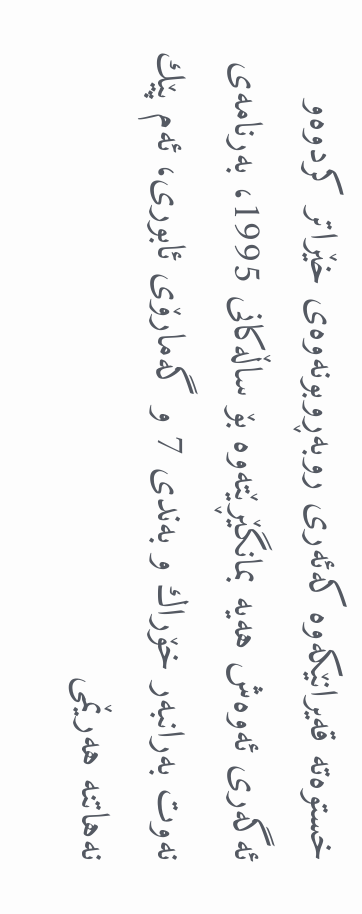خستوه‌ته‌ قه‌یرانێكه‌وه‌ كه‌ئه‌ری روبه‌ڕوبونه‌وه‌ی خێراتر كردوه‌و ئه‌گه‌ری ئه‌وه‌ش هه‌یه‌ بمانگێڕێته‌وه‌ بۆ ساڵه‌كانی 1995، به‌رنامه‌ی نه‌وت به‌رانبه‌ر خۆراك و به‌ندی 7 و گه‌مارۆی ئابوری، ئه‌م پێك نه‌هاتنه‌ هه‌رێمی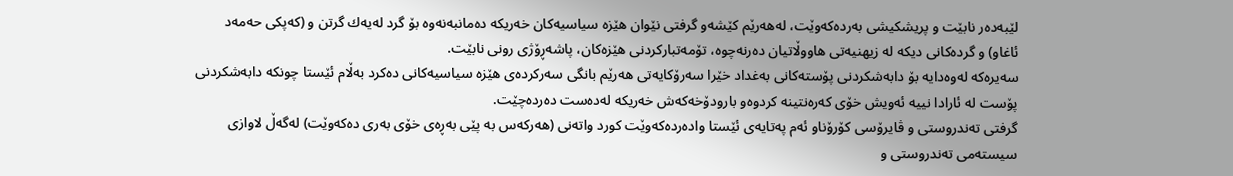لێبه‌ده‌ر نابێت و پریشكیشی به‌رده‌كه‌وێت، له‌هه‌رێم كێشه‌و گرفتی نێوان هێزه‌ سیاسیه‌كان خه‌ریكه‌ ده‌مانبه‌نه‌وه‌ بۆ گرد له‌یه‌ك گرتن و (كه‌پكی حه‌مه‌د ئاغاو) و گرده‌كانی دیكه‌ له‌ زیهنیه‌تی هاووڵاتیان ده‌رنه‌چوه‌، تۆمه‌تباركردنی هێزه‌كان، پاشه‌ڕۆژی رونی نابێت.
سه‌یره‌كه‌ له‌وه‌دایه‌ بۆ دابه‌شكردنی پۆسته‌كانی به‌غداد خێرا سه‌رۆكایه‌تی هه‌رێم بانگی سه‌ركرده‌ی هێزه‌ سیاسیه‌كانی ده‌كرد به‌ڵام ئێستا چونكه‌ دابه‌شكردنی پۆست له‌ ئارادا نییه‌ ئه‌ویش خۆی كه‌ره‌نتینه‌ كردوه‌و بارودۆخه‌كه‌ش خه‌ریكه‌ له‌ده‌ست ده‌رده‌چێت.
گرفتی ته‌ندروستی و ڤایرۆسی كۆرۆناو ئه‌م په‌تایه‌ی ئێستا واده‌رده‌كه‌وێت كورد واته‌نی (هه‌ركه‌س به‌ پێی به‌ڕه‌ی خۆی به‌ری ده‌كه‌وێت) له‌گه‌ڵ لاوازی سیسته‌می ته‌ندروستی و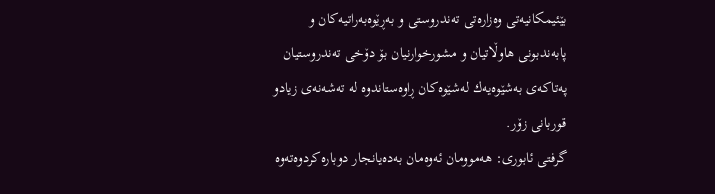بێئیمكانیه‌تی وه‌زاره‌تی ته‌ندروستی و به‌ڕێوه‌به‌راتیه‌كان و پابه‌ندبونی هاوڵاتیان و مشورخوارنیان بۆ دۆخی ته‌ندروستیان په‌تاكه‌ی به‌شێوه‌یه‌ك له‌شێوه‌كان ڕاوه‌ستاندوه‌ له‌ ته‌شه‌نه‌ی زیادو قوربانی زۆر.
گرفتی ئابوری: هه‌موومان ئه‌وه‌مان به‌ده‌یانجار دوباره‌كردوه‌ته‌وه‌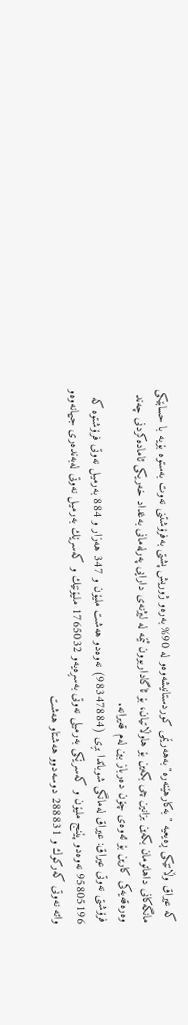كه‌ عیراق وڵاتێكی ڕه‌یعیه‌ "به‌كارهێنه‌ره‌" به‌هه‌رێمی كوردستانیشه‌وه‌و له‌ 90% به‌ره‌و ژوریش پشتی به‌فرۆشتنی نه‌وت به‌ستوه‌ بۆیه‌ با حسابێكی مانگه‌كانی داهاتومان بكه‌ین بزانین چی بكه‌ین بۆ هاوڵاتیان، بۆ ئاگاداربوون ئێمه‌ له‌ لیژنه‌ی دارایی په‌رله‌مانی به‌غداد خه‌ریكی ئاماده‌كردنی چه‌ند وه‌ره‌قه‌یه‌كی كارین بۆ ئه‌وه‌ی چۆن ده‌رباز بین له‌م قه‌یرانه‌.
فرۆشتی نه‌وتی عیراق: عیراق له‌مانگی شوباتدا بڕی (98347884) نه‌وه‌دو هه‌شت ملیۆن و 347 هه‌زار و 884 به‌رمیل نه‌وتی فرۆشتوه‌ كه‌ 95805196 نه‌وه‌دو پێنج ملیۆن و كه‌سرێكی به‌رمیلی نه‌وتی به‌سڕه‌یه‌و 1765032 ملیۆنێك و كه‌سرێك به‌رمیل نه‌وتی له‌به‌نده‌ری جیهانه‌وه‌و واته‌ نه‌وتی كه‌ركوك و 288831 دوسه‌دوو هه‌شتاو هه‌شت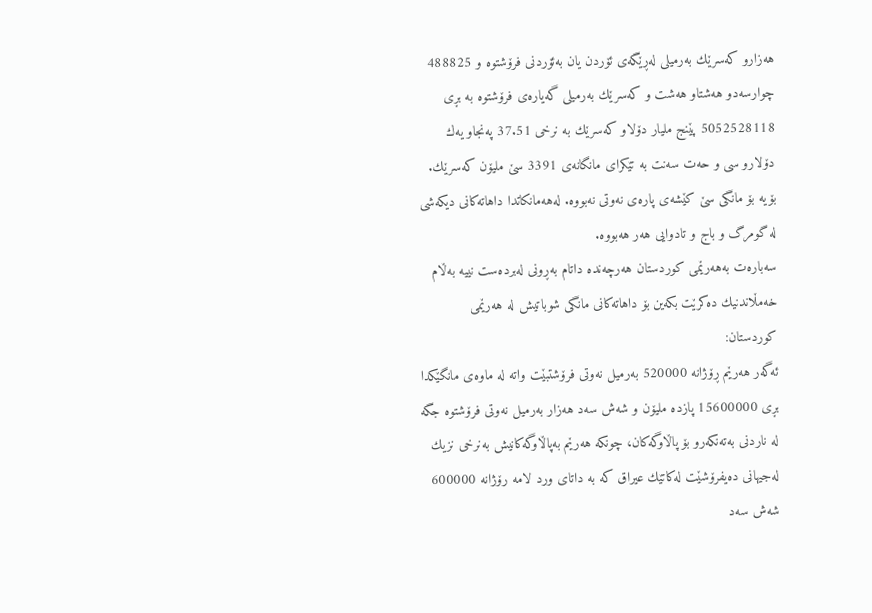هه‌زارو كه‌سرێك به‌رمیلی له‌ڕێگه‌ی ئۆردن یان به‌ئۆردنی فرۆشتوه‌ و 488825 چوارسه‌دو هه‌شتاو هه‌شت و كه‌سرێك به‌رمیلی گه‌یاره‌ی فرۆشتوه‌ به‌ بڕی 5052528118 پێنج ملیار دۆلاو كه‌سرێك به‌ نرخی 37.51 په‌نجاو یه‌ك دۆلارو سی و حه‌ت سه‌نت به‌ تێكرای مانگانه‌ی 3391 سێ ملیۆن كه‌سرێك. بۆیه‌ بۆ مانگی سێ كێشه‌ی پاره‌ی نه‌وتی نه‌بووه‌. له‌هه‌مانكاتدا داهاته‌كانی دیكه‌شی له‌ گومرگ و باج و تادوایی هه‌ر هه‌بووه‌.
سه‌باره‌ت به‌هه‌رێمی كوردستان هه‌رچه‌نده‌ داتام به‌ڕونی له‌برده‌ست نییه‌ به‌ڵام خه‌مڵاندنیك ده‌كرێت بكه‌ین بۆ داهاته‌كانی مانگی شوباتیش له‌ هه‌رێمی كوردستان:
ئه‌گه‌ر هه‌رێم ڕۆژانه‌ 520000 به‌رمیل نه‌وتی فرۆشتبێت واته‌ له‌ ماوه‌ی مانگێكدا بڕی 15600000 پازده‌ ملیۆن و شه‌ش سه‌د هه‌زار به‌رمیل نه‌وتی فرۆشتوه‌ جگه‌ له‌ ناردنی به‌ته‌نكه‌رو بۆ پاڵاوگه‌كان، چونكه‌ هه‌رێم به‌پاڵاوگه‌كانیش به‌نرخی نزیك له‌جیهانی ده‌یفرۆشێت له‌كاتێك عیراق كه‌ به‌ داتای ورد لامه‌ رۆژانه‌ 600000 شه‌ش سه‌د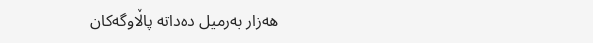هه‌زار به‌رمیل ده‌داته‌ پاڵاوگه‌كان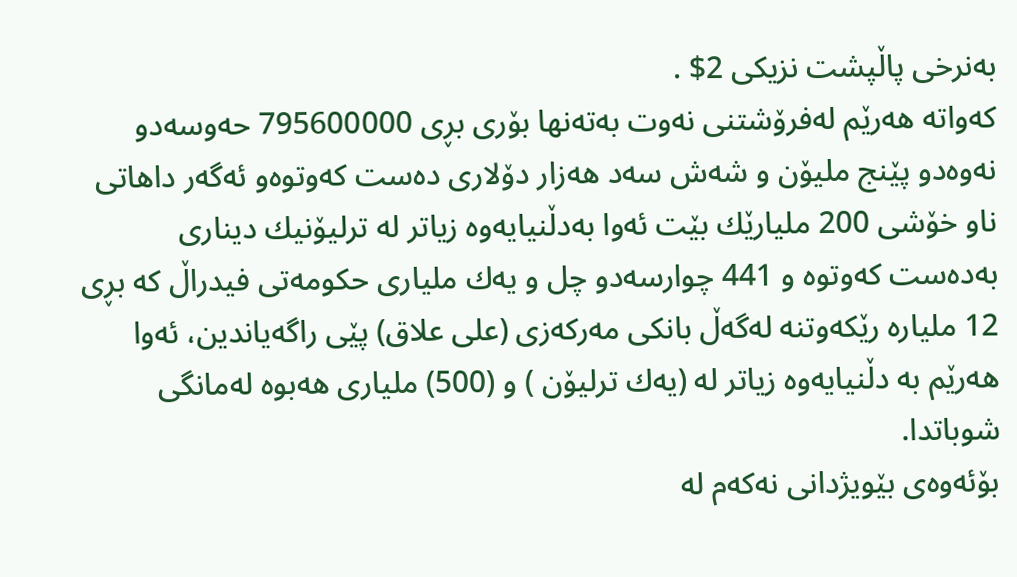به‌نرخی پاڵپشت نزیكی 2$ .
كه‌واته‌ هه‌رێم له‌فرۆشتنی نه‌وت به‌ته‌نها بۆری بڕی 795600000 حه‌وسه‌دو نه‌وه‌دو پێنج ملیۆن و شه‌ش سه‌د هه‌زار دۆلاری ده‌ست كه‌وتوه‌و ئه‌گه‌ر داهاتی ناو خۆشی 200 ملیارێك بێت ئه‌وا به‌دڵنیایه‌وه‌ زیاتر له‌ ترلیۆنیك دیناری به‌ده‌ست كه‌وتوه‌ و 441 چوارسه‌دو چل و یه‌ك ملیاری حكومه‌تی فیدراڵ كه‌ بڕی 12 ملیاره‌ رێكه‌وتنه‌ له‌گه‌ڵ بانكی مه‌ركه‌زی (علی علاق) پێی راگه‌یاندین، ئه‌وا هه‌رێم به‌ دڵنیایه‌وه‌ زیاتر له‌ (یه‌ك ترلیۆن ) و (500) ملیاری هه‌بوه‌ له‌مانگی شوباتدا.
بۆئه‌وه‌ی بێویژدانی نه‌كه‌م له‌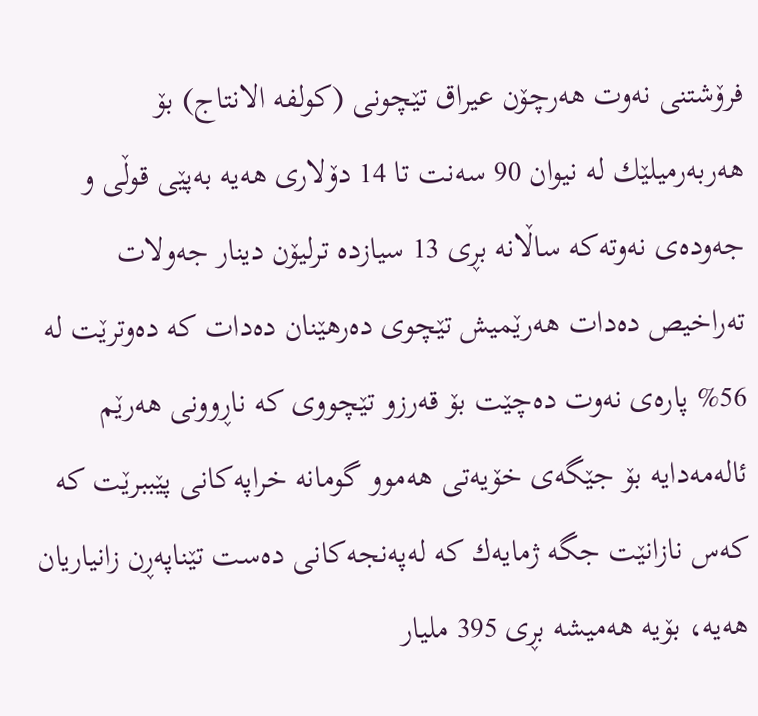فرۆشتنی نه‌وت هه‌رچۆن عیراق تێچونی (كولفه‌ الانتاج) بۆ هه‌ربه‌رمیلێك له‌ نیوان 90 سه‌نت تا 14 دۆلاری هه‌یه‌ به‌پێی قوڵی و جه‌وده‌ی نه‌وته‌كه‌ ساڵانه‌ بڕی 13 سیازده‌ ترلیۆن دینار جه‌ولات ته‌راخیص ده‌دات هه‌رێمیش تێچوی ده‌رهێنان ده‌دات كه‌ ده‌وترێت له‌ 56% پاره‌ی نه‌وت ده‌چێت بۆ قه‌رزو تێچووی كه‌ ناڕوونی هه‌رێم ئاله‌مه‌دایه‌ بۆ جێگه‌ی خۆیه‌تی هه‌موو گومانه‌ خراپه‌كانی پێببرێت كه‌ كه‌س نازانێت جگه‌ ژمایه‌ك كه‌ له‌په‌نجه‌كانی ده‌ست تێناپه‌ڕن زانیاریان هه‌یه‌، بۆیه‌ هه‌میشه‌ بڕی 395 ملیار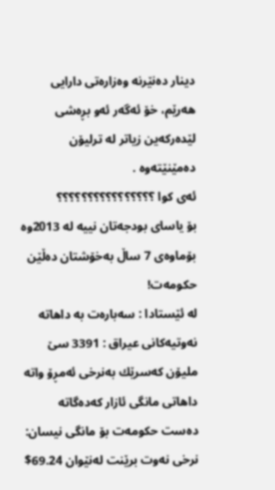دینار ده‌نێرنه‌ وه‌زاره‌تی دارایی هه‌رێم، خۆ ئه‌گه‌ر ئه‌و بڕه‌شی لێده‌ركه‌ین زیاتر له‌ ترلیۆن ده‌مێنێته‌وه‌ .
ئه‌ی كوا ؟؟؟؟؟؟؟؟؟؟؟؟؟؟؟؟
بۆ یاسای بودجه‌تان نییه‌ له‌ 2013وه‌ بۆماوه‌ی 7 ساڵ به‌خۆشتان ده‌ڵێن حكومه‌ت!
له‌ ئێستادا : سه‌باره‌ت به‌ داهاته‌ نه‌وتیه‌كانی عیراق : 3391 سێ ملیۆن كه‌سرێك به‌نرخی ئه‌مڕۆ واته‌ داهاتی مانگی ئازار كه‌ده‌گاته‌ ده‌ست حكومه‌ت بۆ مانگی نیسان: نرخی نه‌وت برێنت له‌نێوان 69.24$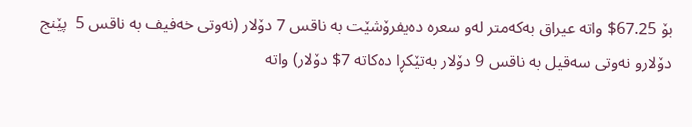بۆ 67.25$ واته‌ عیراق به‌كه‌متر له‌و سعره‌ ده‌یفرۆشێت به‌ ناقس 7 دۆلار (نه‌وتی خه‌فیف به‌ ناقس 5  پێنج دۆلارو نه‌وتی سه‌قیل به‌ ناقس 9 دۆلار به‌تێكڕا ده‌كاته‌ 7$ دۆلار) واته‌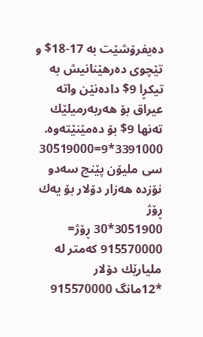ده‌یفرۆشێت به‌ 17-18$ و تێچوی ده‌رهێنانیش به‌ تیكڕا 9$ داده‌نێن واته‌ عیراق بۆ هه‌ربه‌رمیلێك ته‌نها 9$ بۆ ده‌مێنێته‌وه‌.
3391000*9=30519000 سی ملیۆن پێنج سه‌دو نۆزده‌ هه‌زار دۆلار بۆ یه‌ك ڕۆژ
3051900*30 ڕۆژ= 915570000 كه‌متر له‌ ملیارێك دۆلار
*12مانگ 915570000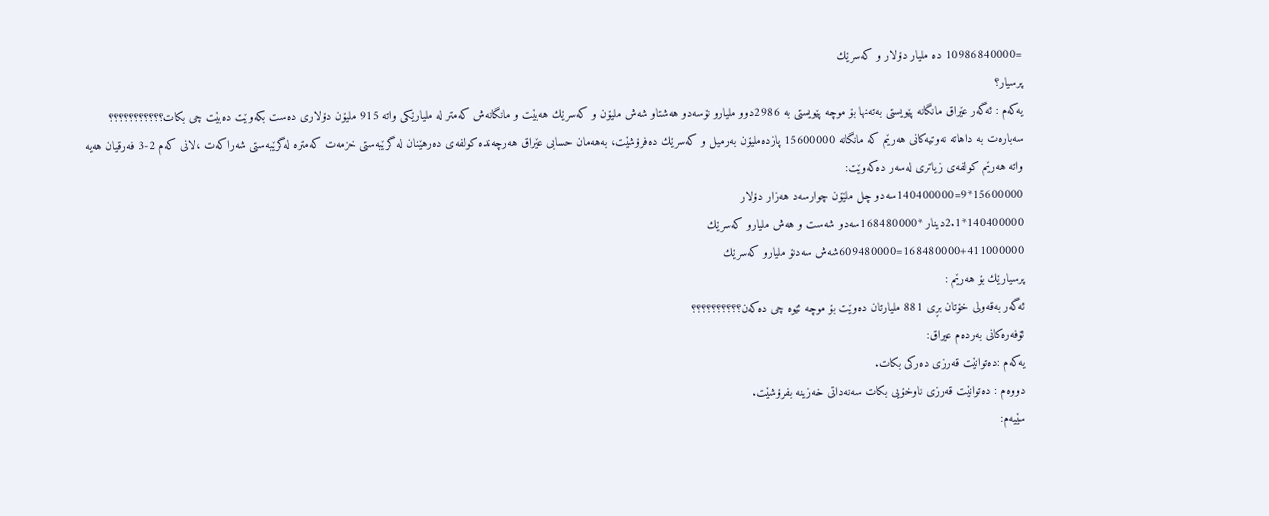=10986840000 ده‌ ملیار دۆلار و كه‌سرێك
پرسیار؟
یه‌كه‌م : ئه‌گه‌ر عێراق مانگانه‌ پێویستی به‌ته‌نها بۆ موچه‌ پێویستی به‌ 2986دوو ملیارو نۆسه‌دو هه‌شتاو شه‌ش ملیۆن و كه‌سرێك هه‌بێت و مانگانه‌ش كه‌متر له‌ ملیارێكی واته‌ 915 ملیۆن دۆلاری ده‌ست بكه‌وێت ده‌بێت چی بكات؟؟؟؟؟؟؟؟؟؟؟
سه‌باره‌ت به‌ داهاته‌ نه‌وتیه‌كانی هه‌رێم كه‌ مانگانه‌ 15600000 پازده‌ملیۆن به‌رمیل و كه‌سرێك ده‌فرۆشێت، به‌هه‌مان حسابی عێراق هه‌رچه‌نده‌ كولفه‌ی ده‌رهێنان له‌ گرێبه‌ستی خزمه‌ت كه‌متره‌ له‌گرێبه‌ستی شه‌راكه‌ت ،لانی كه‌م 2-3 فه‌رقیان هه‌یه‌ واته‌ هه‌رێم كولفه‌ی زیاتری له‌سه‌ر ده‌كه‌وێت:
15600000*9=140400000سه‌دو چل ملێۆن چوارسه‌د هه‌زار دۆلار
140400000*2.1دینار *168480000سه‌دو شه‌ست و هه‌ش ملیارو كه‌سرێك
168480000+411000000=609480000شه‌ش سه‌دنۆ ملیارو كه‌سرێك
پرسیارێك بۆ هه‌رێم :
ئه‌گه‌ر به‌قه‌ولی خۆتان بڕی 881 ملیارتان ده‌وێت بۆ موچه‌ ئێوه‌ چی ده‌كه‌ن؟؟؟؟؟؟؟؟؟؟
ئۆفه‌ره‌كانی به‌رده‌م عیراق:
یه‌كه‌م :ده‌توانێت قه‌رزی ده‌ركی بكات.
دووه‌م : ده‌توانێت قه‌رزی ناوخۆیی بكات سه‌نه‌داتی خه‌زینه‌ بفرۆشێت.
سێیه‌م: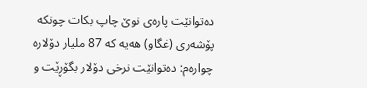ده‌توانێت پاره‌ی نوێ چاپ بكات چونكه‌ پۆشه‌ری (غگا‌و) هه‌یه‌ كه‌ 87 ملیار دۆلاره‌
چواره‌م: ده‌توانێت نرخی دۆلار بگۆڕێت و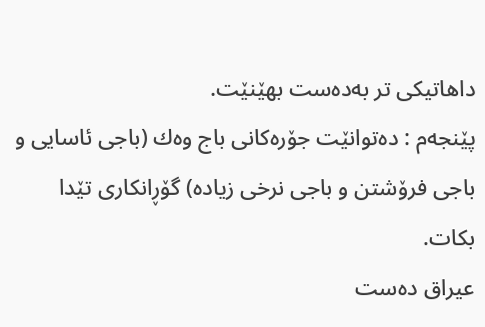داهاتیكی تر به‌ده‌ست بهێنێت.
پێنجه‌م : ده‌توانێت جۆره‌كانی باج وه‌ك (باجی ئاسایی و باجی فرۆشتن و باجی نرخی زیاده‌) گۆڕانكاری تێدا بكات.
عیراق ده‌ست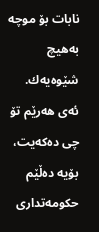نابات بۆ موچه‌ به‌هیچ شێوه‌یه‌ك.
ئه‌ی هه‌رێم تۆ چی ده‌كه‌یت، بۆیه‌ ده‌ڵێم حكومه‌تداری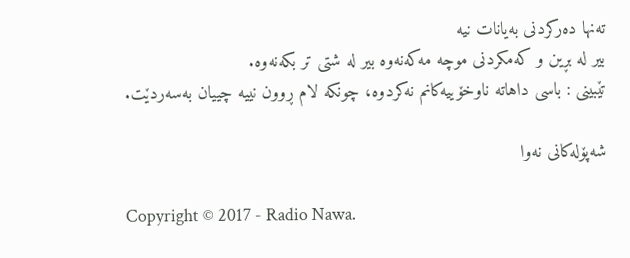ته‌نها ده‌ركردنی به‌یانات نیه‌
بیر له‌ بڕین و كه‌مكردنی موچه‌ مه‌كه‌نه‌وه‌ بیر له‌ شتی تر بكه‌نه‌وه‌.
تێبینی : باسی داهاته‌ ناوخۆییه‌كانم نه‌كردوه‌، چونكه‌ لام ڕوون نییه‌ چییان به‌سه‌ردێت.

شەپۆلەکانی نەوا

Copyright © 2017 - Radio Nawa.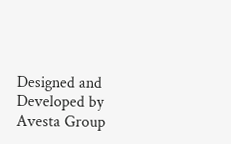Designed and Developed by Avesta Group